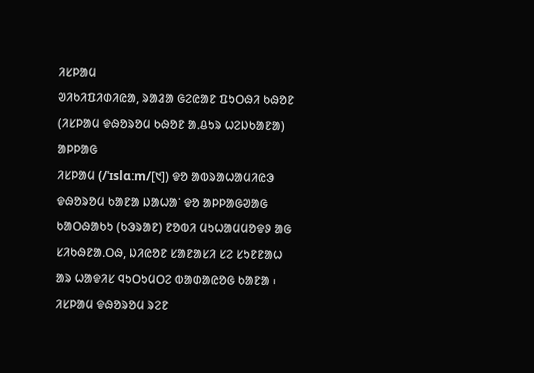ᱤᱥᱞᱟᱢ
ᱣᱤᱠᱤᱯᱤᱰᱤᱭᱟ, ᱨᱟᱲᱟ ᱜᱮᱭᱟᱱ ᱯᱩᱛᱷᱤ ᱠᱷᱚᱱ
(ᱤᱥᱞᱟᱢ ᱫᱷᱚᱨᱚᱢ ᱠᱷᱚᱱ ᱟᱹᱪᱩᱨ ᱦᱮᱡᱠᱟᱱᱟ)
ᱟᱞᱞᱟᱜ
ᱤᱥᱞᱟᱢ (/ˈɪslɑːm/[᱑]) ᱫᱚ ᱟᱵᱨᱟᱦᱟᱢᱤᱭᱳ ᱫᱷᱚᱨᱚᱢ ᱠᱟᱱᱟ ᱡᱟᱦᱟᱸ ᱫᱚ ᱟᱞᱞᱟᱜᱣᱟᱜ ᱠᱟᱛᱷᱟᱠᱩ (ᱠᱳᱨᱟᱱ) ᱱᱚᱵᱤ ᱢᱩᱦᱟᱢᱢᱚᱫᱽ ᱟᱜ ᱥᱤᱠᱷᱱᱟᱹᱛᱷ, ᱡᱤᱭᱚᱱ ᱥᱟᱱᱟᱥᱤ ᱥᱮ ᱥᱩᱱᱱᱟᱦ ᱟᱨ ᱦᱟᱫᱤᱥ ᱧᱩᱛᱩᱢᱛᱮ ᱵᱟᱰᱟᱭᱚᱜ ᱠᱟᱱᱟ ᱾ ᱤᱥᱞᱟᱢ ᱫᱷᱚᱨᱚᱢ ᱨᱮᱱ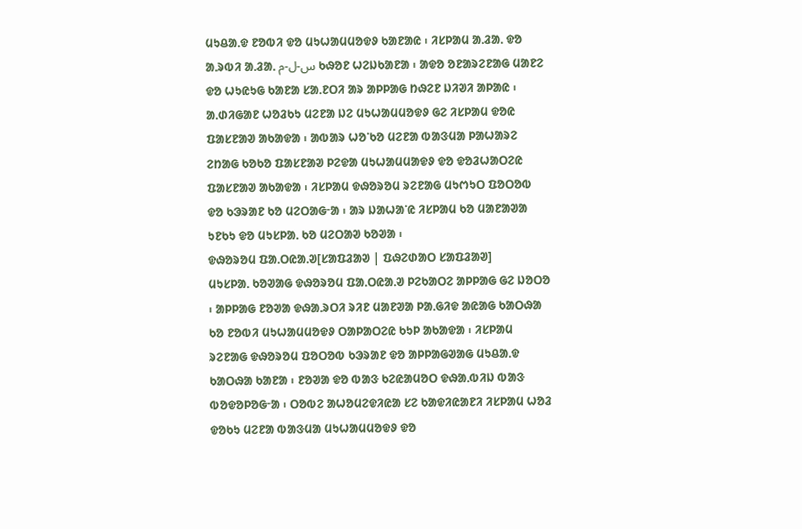ᱢᱩᱪᱟᱹᱫ ᱱᱚᱵᱤ ᱫᱚ ᱢᱩᱦᱟᱢᱢᱚᱫᱽ ᱠᱟᱱᱟᱭ ᱾ ᱤᱥᱞᱟᱢ ᱟᱹᱲᱟᱹ ᱫᱚ ᱟᱹᱨᱵᱤ ᱟᱹᱲᱟᱹ س-ل-م ᱠᱷᱚᱱ ᱦᱮᱡᱠᱟᱱᱟ ᱾ ᱟᱫᱚ ᱚᱱᱟᱨᱮᱱᱟᱜ ᱢᱟᱱᱮ ᱫᱚ ᱦᱩᱭᱩᱜ ᱠᱟᱱᱟ ᱥᱟᱹᱱᱛᱤ ᱟᱨ ᱟᱞᱞᱟᱜ ᱴᱷᱮᱱ ᱡᱤᱣᱤ ᱟᱞᱟᱭ ᱾ ᱟᱹᱰᱤᱜᱟᱱ ᱦᱚᱲᱠᱩ ᱢᱮᱱᱟ ᱡᱮ ᱢᱩᱦᱟᱢᱢᱚᱫᱽ ᱜᱮ ᱤᱥᱞᱟᱢ ᱫᱚᱭ ᱯᱟᱥᱱᱟᱣ ᱟᱠᱟᱫᱟ ᱾ ᱟᱵᱟᱨ ᱦᱚᱸᱠᱚ ᱢᱮᱱᱟ ᱵᱟᱝᱢᱟ ᱞᱟᱦᱟᱨᱮ ᱮᱴᱟᱜ ᱠᱚᱠᱚ ᱯᱟᱥᱱᱟᱣ ᱞᱮᱫᱟ ᱢᱩᱦᱟᱢᱢᱟᱫᱽ ᱫᱚ ᱫᱚᱲᱦᱟᱛᱮᱭ ᱯᱟᱥᱱᱟᱣ ᱟᱠᱟᱫᱟ ᱾ ᱤᱥᱞᱟᱢ ᱫᱷᱚᱨᱚᱢ ᱨᱮᱱᱟᱜ ᱢᱩᱬᱩᱛ ᱯᱚᱛᱚᱵ ᱫᱚ ᱠᱳᱨᱟᱱ ᱠᱚ ᱢᱮᱛᱟᱜᱼᱟ ᱾ ᱟᱨ ᱡᱟᱦᱟᱸᱭ ᱤᱥᱞᱟᱢ ᱠᱚ ᱢᱟᱱᱟᱣᱟ ᱩᱱᱠᱩ ᱫᱚ ᱢᱩᱥᱞᱟᱹ ᱠᱚ ᱢᱮᱛᱟᱣ ᱠᱚᱣᱟ ᱾
ᱫᱷᱚᱨᱚᱢ ᱯᱟᱹᱛᱭᱟᱹᱣ[ᱥᱟᱯᱲᱟᱣ | ᱯᱷᱮᱰᱟᱛ ᱥᱟᱯᱲᱟᱣ]
ᱢᱩᱥᱞᱟᱹ ᱠᱚᱣᱟᱜ ᱫᱷᱚᱨᱚᱢ ᱯᱟᱹᱛᱭᱟᱹᱣ ᱞᱮᱠᱟᱛᱮ ᱟᱞᱞᱟᱜ ᱜᱮ ᱡᱚᱛᱚ ᱾ ᱟᱞᱞᱟᱜ ᱱᱚᱣᱟ ᱫᱷᱟᱹᱨᱛᱤ ᱨᱤᱱ ᱢᱟᱱᱣᱟ ᱞᱟᱹᱜᱤᱫ ᱟᱭᱟᱜ ᱠᱟᱛᱷᱟ ᱠᱚ ᱱᱚᱵᱤ ᱢᱩᱦᱟᱢᱢᱚᱫᱽ ᱛᱟᱞᱟᱛᱮᱭ ᱠᱩᱞ ᱟᱠᱟᱫᱟ ᱾ ᱤᱥᱞᱟᱢ ᱨᱮᱱᱟᱜ ᱫᱷᱚᱨᱚᱢ ᱯᱚᱛᱚᱵ ᱠᱳᱨᱟᱱ ᱫᱚ ᱟᱞᱞᱟᱜᱣᱟᱜ ᱢᱩᱪᱟᱹᱫ ᱠᱟᱛᱷᱟ ᱠᱟᱱᱟ ᱾ ᱱᱚᱣᱟ ᱫᱚ ᱵᱟᱝ ᱠᱮᱭᱟᱢᱚᱛ ᱫᱷᱟᱹᱵᱤᱡ ᱵᱟᱝ ᱵᱚᱫᱚᱞᱚᱜᱼᱟ ᱾ ᱛᱚᱵᱮ ᱟᱦᱚᱢᱮᱫᱤᱭᱟ ᱥᱮ ᱠᱟᱫᱤᱭᱟᱱᱤ ᱤᱥᱞᱟᱢ ᱦᱚᱲ ᱫᱚᱠᱩ ᱢᱮᱱᱟ ᱵᱟᱝᱢᱟ ᱢᱩᱦᱟᱢᱢᱚᱫᱽ ᱫᱚ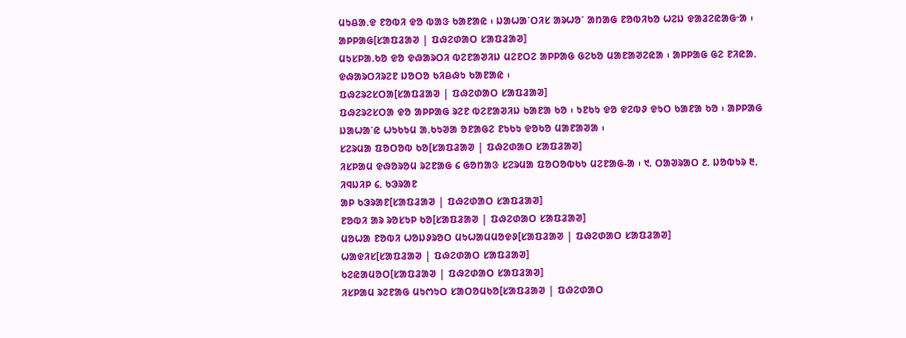ᱢᱩᱪᱟᱹᱫ ᱱᱚᱵᱤ ᱫᱚ ᱵᱟᱝ ᱠᱟᱱᱟᱭ ᱾ ᱡᱟᱦᱟᱸᱛᱤᱥ ᱟᱨᱦᱚᱸ ᱟᱴᱟᱜ ᱱᱚᱵᱤᱠᱚ ᱦᱮᱡ ᱫᱟᱲᱮᱭᱟᱜᱼᱟ ᱾
ᱟᱞᱞᱟᱜ[ᱥᱟᱯᱲᱟᱣ | ᱯᱷᱮᱰᱟᱛ ᱥᱟᱯᱲᱟᱣ]
ᱢᱩᱥᱞᱟᱹᱠᱚ ᱫᱚ ᱫᱷᱟᱨᱛᱤ ᱵᱮᱱᱟᱣᱤᱡ ᱢᱮᱱᱛᱮ ᱟᱞᱞᱟᱜ ᱜᱮᱠᱚ ᱢᱟᱱᱟᱣᱮᱭᱟ ᱾ ᱟᱞᱞᱟᱜ ᱜᱮ ᱱᱤᱭᱟᱹ ᱫᱷᱟᱨᱛᱤᱨᱮᱱ ᱡᱚᱛᱚ ᱠᱤᱪᱷᱩ ᱠᱟᱱᱟᱭ ᱾
ᱯᱷᱮᱨᱮᱥᱛᱟ[ᱥᱟᱯᱲᱟᱣ | ᱯᱷᱮᱰᱟᱛ ᱥᱟᱯᱲᱟᱣ]
ᱯᱷᱮᱨᱮᱥᱛᱟ ᱫᱚ ᱟᱞᱞᱟᱜ ᱨᱮᱱ ᱵᱮᱱᱟᱣᱤᱡ ᱠᱟᱱᱟ ᱠᱚ ᱾ ᱩᱱᱠᱩ ᱫᱚ ᱫᱮᱵᱽ ᱫᱩᱛ ᱠᱟᱱᱟ ᱠᱚ ᱾ ᱟᱞᱞᱟᱜ ᱡᱟᱦᱟᱸᱭ ᱦᱩᱠᱩᱢ ᱟᱹᱠᱩᱣᱟ ᱚᱱᱟᱜᱮ ᱱᱩᱠᱩ ᱫᱚᱠᱚ ᱢᱟᱱᱟᱣᱟ ᱾
ᱥᱮᱨᱢᱟ ᱯᱚᱛᱚᱵ ᱠᱚ[ᱥᱟᱯᱲᱟᱣ | ᱯᱷᱮᱰᱟᱛ ᱥᱟᱯᱲᱟᱣ]
ᱤᱥᱞᱟᱢ ᱫᱷᱚᱨᱚᱢ ᱨᱮᱱᱟᱜ ᱔ ᱜᱚᱴᱟᱝ ᱥᱮᱨᱢᱟ ᱯᱚᱛᱚᱵᱠᱩ ᱢᱮᱱᱟᱜ-ᱟ ᱾ ᱑ᱹ ᱛᱟᱣᱨᱟᱛ ᱒ᱹ ᱡᱚᱵᱩᱨ ᱓ᱹ ᱤᱧᱡᱤᱞ ᱔ᱹ ᱠᱳᱨᱟᱱ
ᱟᱞ ᱠᱳᱨᱟᱱ[ᱥᱟᱯᱲᱟᱣ | ᱯᱷᱮᱰᱟᱛ ᱥᱟᱯᱲᱟᱣ]
ᱱᱚᱵᱤ ᱟᱨ ᱨᱚᱥᱩᱞ ᱠᱚ[ᱥᱟᱯᱲᱟᱣ | ᱯᱷᱮᱰᱟᱛ ᱥᱟᱯᱲᱟᱣ]
ᱢᱚᱦᱟ ᱱᱚᱵᱤ ᱦᱚᱡᱽᱨᱚᱛ ᱢᱩᱦᱟᱢᱢᱚᱫᱽ[ᱥᱟᱯᱲᱟᱣ | ᱯᱷᱮᱰᱟᱛ ᱥᱟᱯᱲᱟᱣ]
ᱦᱟᱫᱤᱥ[ᱥᱟᱯᱲᱟᱣ | ᱯᱷᱮᱰᱟᱛ ᱥᱟᱯᱲᱟᱣ]
ᱠᱮᱭᱟᱢᱚᱛ[ᱥᱟᱯᱲᱟᱣ | ᱯᱷᱮᱰᱟᱛ ᱥᱟᱯᱲᱟᱣ]
ᱤᱥᱞᱟᱢ ᱨᱮᱱᱟᱜ ᱢᱩᱬᱩᱛ ᱥᱟᱛᱚᱢᱠᱚ[ᱥᱟᱯᱲᱟᱣ | ᱯᱷᱮᱰᱟᱛ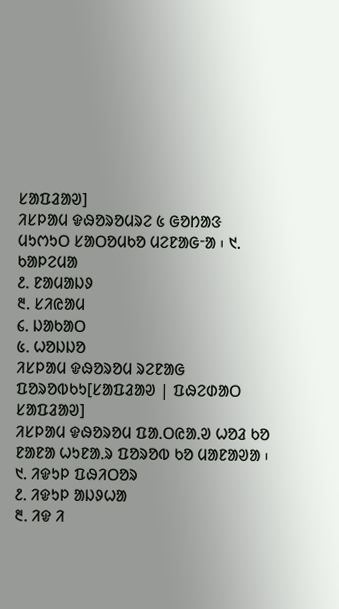ᱥᱟᱯᱲᱟᱣ]
ᱤᱥᱞᱟᱢ ᱫᱷᱚᱨᱚᱢᱨᱮ ᱕ ᱜᱚᱴᱟᱝ ᱢᱩᱬᱩᱛ ᱥᱟᱛᱚᱢᱠᱚ ᱢᱮᱱᱟᱜᱼᱟ ᱾ ᱑ᱹ ᱠᱟᱞᱮᱢᱟ
᱒ᱹ ᱱᱟᱢᱟᱡᱽ
᱓ᱹ ᱥᱤᱭᱟᱢ
᱔ᱹ ᱡᱟᱠᱟᱛ
᱕ᱹ ᱦᱚᱡᱡᱚ
ᱤᱥᱞᱟᱢ ᱫᱷᱚᱨᱚᱢ ᱨᱮᱱᱟᱜ ᱯᱚᱨᱚᱵᱠᱩ[ᱥᱟᱯᱲᱟᱣ | ᱯᱷᱮᱰᱟᱛ ᱥᱟᱯᱲᱟᱣ]
ᱤᱥᱞᱟᱢ ᱫᱷᱚᱨᱚᱢ ᱯᱟᱹᱛᱭᱟᱹᱣ ᱦᱚᱲ ᱠᱚ ᱱᱟᱱᱟ ᱦᱩᱱᱟᱹᱨ ᱯᱚᱨᱚᱵ ᱠᱚ ᱢᱟᱱᱟᱣᱟ ᱾ ᱑ᱹ ᱤᱫᱩᱞ ᱯᱷᱤᱛᱚᱨ
᱒ᱹ ᱤᱫᱩᱞ ᱟᱡᱽᱦᱟ
᱓ᱹ ᱤᱫ ᱤ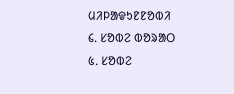ᱢᱤᱞᱟᱫᱩᱱᱱᱚᱵᱤ
᱔ᱹ ᱥᱚᱵᱮ ᱵᱚᱨᱟᱛ
᱕ᱹ ᱥᱚᱵᱮ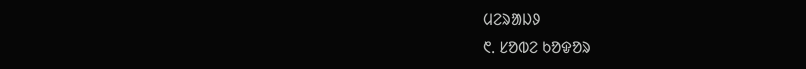ᱢᱮᱨᱟᱡᱽ
᱖ᱹ ᱥᱚᱵᱮ ᱠᱚᱫᱚᱨ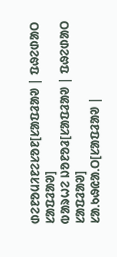ᱰᱮᱱᱚᱢᱤᱱᱮᱥᱚᱱ[ᱥᱟᱯᱲᱟᱣ | ᱯᱷᱮᱰᱟᱛ ᱥᱟᱯᱲᱟᱣ]
ᱵᱟᱨᱦᱮ ᱡᱚᱱᱚᱲ[ᱥᱟᱯᱲᱟᱣ | ᱯᱷᱮᱰᱟᱛ ᱥᱟᱯᱲᱟᱣ]
ᱥᱟᱹᱠᱷᱭᱟᱹᱛ[ᱥᱟᱯᱲᱟᱣ |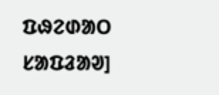ᱯᱷᱮᱰᱟᱛ ᱥᱟᱯᱲᱟᱣ]